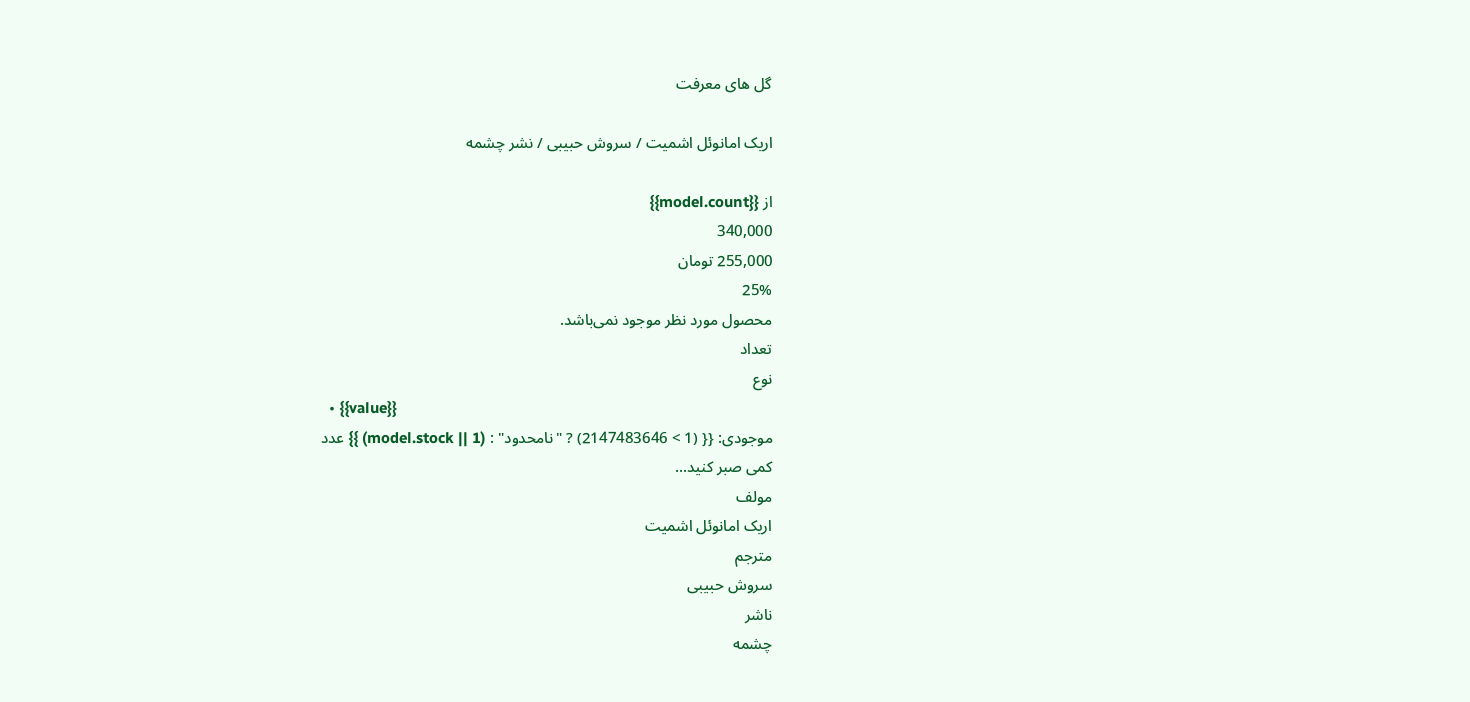گل های معرفت

اریک امانوئل اشمیت / سروش حبیبی / نشر چشمه

از {{model.count}}
340,000
255,000 تومان
25%
محصول مورد نظر موجود نمی‌باشد.
تعداد
نوع
  • {{value}}
موجودی: {{ (1 > 2147483646) ? "نامحدود" : (model.stock || 1) }} عدد
کمی صبر کنید...
مولف
اریک امانوئل اشمیت
مترجم
سروش حبیبی
ناشر
چشمه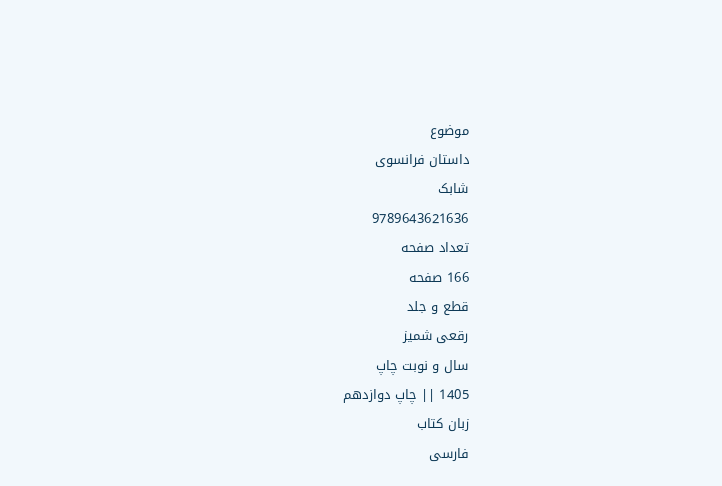موضوع
داستان فرانسوی
شابک
9789643621636
تعداد صفحه
166 صفحه
قطع و جلد
رقعی شمیز
سال و نوبت چاپ
1405 || چاپ دوازدهم
زبان کتاب
فارسی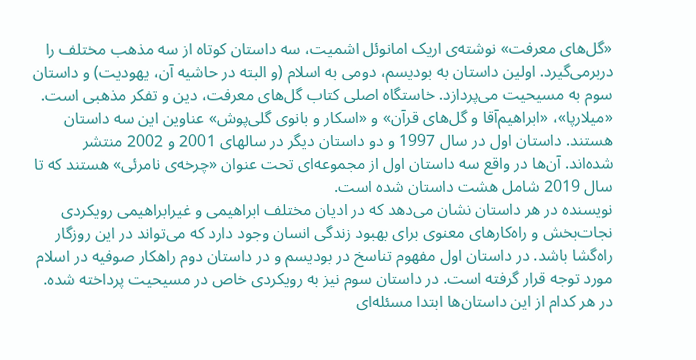«گل‌های معرفت» نوشته‌ی اریک امانوئل اشمیت، سه داستان کوتاه از سه مذهب مختلف را دربرمی‌گیرد. اولین داستان به بودیسم، دومی به اسلام (و البته در حاشیه آن، یهودیت) و داستان سوم به مسیحیت می‌پردازد. خاستگاه اصلی کتاب گل‌های معرفت، دین و تفکر مذهبی است. «میلارپا»، «ابراهیم‌آقا و گل‌های قرآن» و «اسکار و بانوی گلی‌پوش» عناوین این سه داستان هستند. داستان اول در سال 1997 و دو داستان دیگر در سالهای 2001 و 2002 منتشر شده‌اند. آن‌ها در واقع سه داستان اول از مجموعه‌ای تحت عنوان «چرخه‌ی نامرئی» هستند که تا سال 2019 شامل هشت داستان شده است.
نویسنده در هر داستان نشان می‌دهد که در ادیان مختلف ابراهیمی و غیرابراهیمی رویکردی نجات‌بخش و راه‌کارهای معنوی برای بهبود زندگی انسان وجود دارد که می‌تواند در این روزگار راه‌گشا باشد. در داستان اول مفهوم تناسخ در بودیسم و در داستان دوم راهکار صوفیه در اسلام مورد توجه قرار گرفته است. در داستان سوم نیز به رویکردی خاص در مسیحیت پرداخته شده. در هر کدام از این داستان‌ها ابتدا مسئله‌ای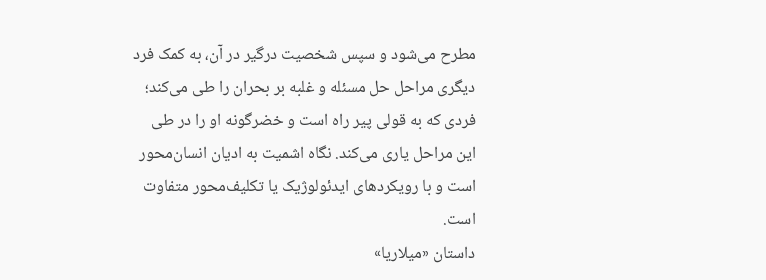مطرح می‌شود و سپس شخصیت درگیر در آن، به کمک فرد دیگری مراحل حل مسئله و غلبه بر بحران را طی می‌کند؛ فردی که به قولی پیر راه است و خضرگونه او را در طی این مراحل یاری می‌کند. نگاه اشمیت به ادیان انسان‌محور است و با رویکردهای ایدئولوژیک یا تکلیف‌محور متفاوت است.
داستان «میلاریا»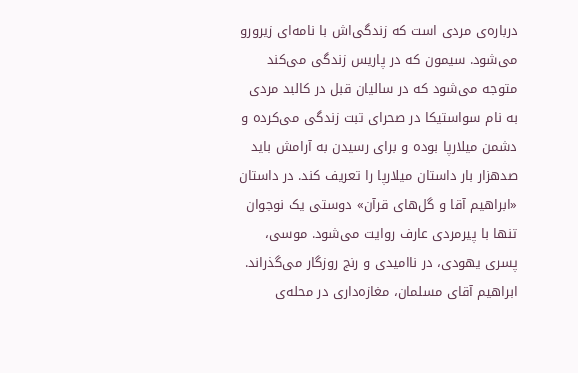درباره‌ی مردی است که زندگی‌اش با نامه‌ای زیرورو می‌شود. سیمون که در پاریس زندگی می‌کند متوجه می‌شود که در سالیان قبل در کالبد مردی به نام سواستیکا در صحرای تبت زندگی می‌کرده و دشمن میلارپا بوده و برای رسیدن به آرامش باید صدهزار بار داستان میلارپا را تعریف کند. در داستان «ابراهیم آقا و گل‌های قرآن» دوستی یک نوجوان تنها با پیرمردی عارف روایت می‌شود. موسی، پسری یهودی، در ناامیدی و رنج روزگار می‌گذراند. ابراهیم آقای مسلمان، مغازه‌داری در محله‌ی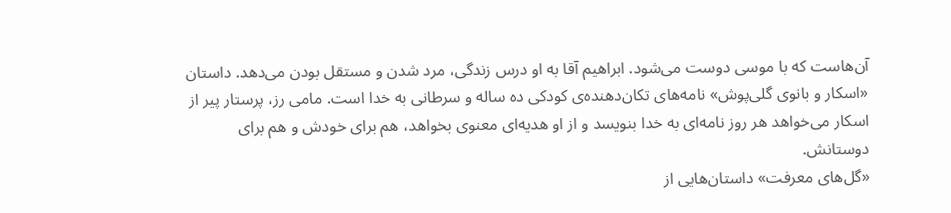آن‌هاست که با موسی دوست می‌شود. ابراهیم آقا به او درس زندگی، مرد شدن و مستقل بودن می‌دهد. داستان «اسکار و بانوی گلی‌پوش» نامه‌های تکان‌دهنده‌ی کودکی ده ساله و سرطانی به خدا است. مامی رز، پرستار پیر از اسکار می‌خواهد هر روز نامه‌ای به خدا بنویسد و از او هدیه‌ای معنوی بخواهد، هم برای خودش و هم برای دوستانش.
«گل‌های معرفت» داستان‌هایی از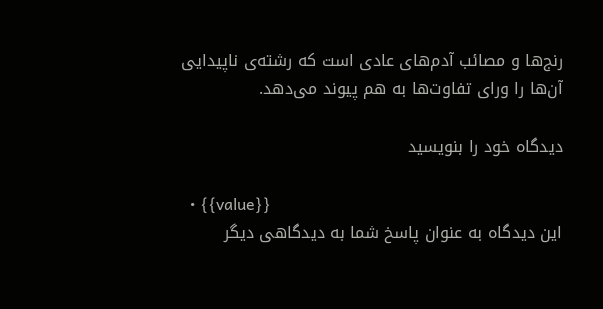رنج‌ها و مصائب آدم‌های عادی است که رشته‌ی ناپیدایی آن‌ها را ورای تفاوت‌ها به هم پیوند می‌دهد.

دیدگاه خود را بنویسید

  • {{value}}
این دیدگاه به عنوان پاسخ شما به دیدگاهی دیگر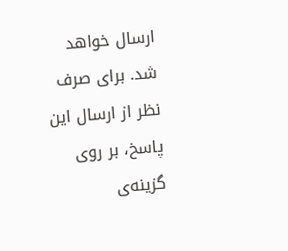ارسال خواهد شد. برای صرف نظر از ارسال این پاسخ، بر روی گزینه‌ی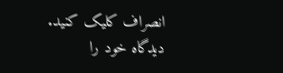انصراف کلیک کنید.
دیدگاه خود را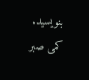بنویسید.
کمی صبر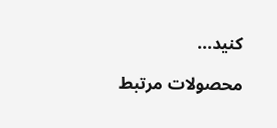کنید...

محصولات مرتبط